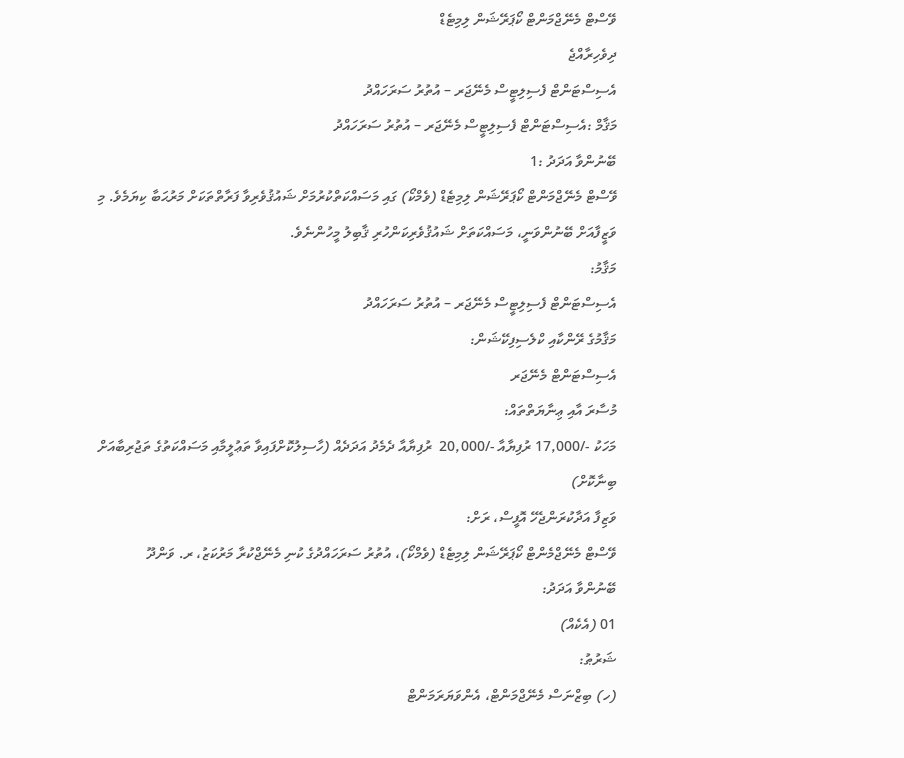ވޭސްޓް މެނޭޖްމަންޓް ކޯޕަރޭޝަން ލިމިޓެޑް
ދިވެހިރާއްޖެ
އެސިސްޓަންޓް ފެސިލިޓީސް މެނޭޖަރ – އުތުރު ސަރަހައްދު
މަޤާމް :އެސިސްޓަންޓް ފެސިލިޓީސް މެނޭޖަރ – އުތުރު ސަރަހައްދު
ބޭނުންވާ އަދަދު :1
ވޭސްޓް މެނޭޖްމަންޓް ކޯޕަރޭޝަން ލިމިޓެޑް (ވެމްކޯ) ގައި މަސައްކަތްކުރުމަށް ޝައުޤުވެރިވާ ފަރާތްތަކަށް މަރުޙަބާ ކިޔަމެވެ. މި ވަޒީފާއަށް ބޭނުންވަނީ، މަސައްކަތަށް ޝައުޤުވެރިކަންހުރި ޤާބިލު މީހުންނެވެ.
މަޤާމު:
އެސިސްޓަންޓް ފެސިލިޓީސް މެނޭޖަރ – އުތުރު ސަރަހައްދު
މަޤާމުގެ ރޭންކާއި ކްލެސިފިކޭޝަން:
އެސިސްޓަންޓް މެނޭޖަރ
މުސާރަ އާއި ޢިނާޔަތްތައް:
މަހަކު -/17,000 ރުފިޔާއާ -/20,000  ރުފިޔާއާ ދެމެދު އަދަދެއް (ހާސިލުކޮށްފައިވާ ތަޢުލީމާއި މަސައްކަތުގެ ތަޖުރިބާއަށް ބިނާކޮށް)
ވަޒިފާ އަދާކުރަންޖެހޭ އޮފީސް، ރަށް:
ވޭސްޓް މެނޭޖްމެންޓް ކޯޕަރޭޝަން ލިމިޓެޑް (ވެމްކޯ)، އުތުރު ސަރަހައްދުގެ ކުނި މެނޭޖްކުރާ މަރުކަޒު، ރ. ވަންދޫ
ބޭނުންވާ އަދަދު:
01 (އެކެއް)
ޝަރުޠު:
(ހ) ބިޒްނަސް މެނޭޖްމަންޓް، އެންވަޔަރަމަންޓް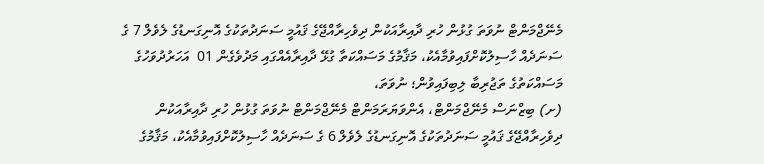މެނޭޖްމަންޓް ނުވަތަ ގުޅުން ހުރި ދާއިރާއަކުން ދިވެހިރާއްޖޭގެ ޤައުމީ ސަނަދުތަކުގެ އޮނިގަނޑުގެ ލެވެލް 7 ގެ ސަނަދެއް ހާސިލުކޮށްފައިވުމާއެކު، މަޤާމުގެ މަސައްކަތާ ގުޅޭ ދާއިރާއެއްގައި މަދުވެގެން 01  އަހަރުދުވަހުގެ މަސައްކަތުގެ ތަޖުރިބާ ލިބިފައިވުން؛ ނުވަތަ،
(ށ) ބިޒްނަސް މެނޭޖްމަންޓް، އެންވަޔަރަމަންޓް މެނޭޖްމަންޓް ނުވަތަ ގުޅުން ހުރި ދާއިރާއަކުން ދިވެހިރާއްޖޭގެ ޤައުމީ ސަނަދުތަކުގެ އޮނިގަނޑުގެ ލެވެލް 6 ގެ ސަނަދެއް ހާސިލުކޮށްފައިވުމާއެކު، މަޤާމުގެ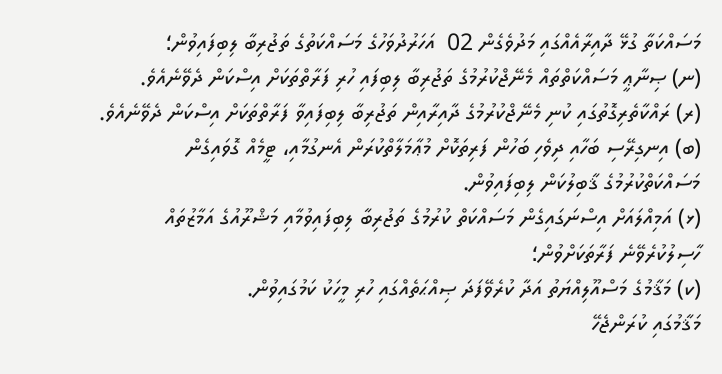މަސައްކަތާ ގުޅޭ ދާއިރާއެއްގައި މަދުވެގެން 02  އަހަރުދުވަހުގެ މަސައްކަތުގެ ތަޖުރިބާ ލިބިފައިވުން؛
(ނ) ޞިނާޢީ މަސައްކަތްތައް މެނޭޖްކުރުމުގެ ތަޖުރިބާ ލިބިފައި ހުރި ފަރާތްތަކަށް އިސްކަން ދެވޭނެއެވެ.
(ރ) ރައްކާތެރިގޮތުގައި ކުނި މެނޭޖްކުރުމުގެ ދާއިރާއިން ތަޖުރިބާ ލިބިފައިވާ ފަރާތްތަކަށް އިސްކަން ދެވޭނެއެވެ.
(ބ) އިނގިރޭސި ބަހާއި ދިވެހި ބަހުން ފަރިތަކޮށް މުޢާމަލާތްކުރަން އެނގުމާއި، ޓީމެއް ގޮވައިގެން މަސައްކަތްކުރުމުގެ ޤާބިލުކަން ލިބިފައިވުން.
(ޅ) އަމިއްލައަށް އިސްނަގައިގެން މަސައްކަތް ކުރުމުގެ ތަޖުރިބާ ލިބިފައިވުމާއި މަޝްރޫއުގެ އަމާޒުތައް ހާސިލުކުރެވޭނެ ފަރާތަކަށްވުން؛
(ކ) މަޤާމުގެ މަސްއޫލިއްޔަތު އަދާ ކުރެވޭފަދަ ޞިއްޙަތެއްގައި ހުރި މީހަކު ކަމުގައިވުން.
މަޤާމުގައި ކުރަންޖެހޭ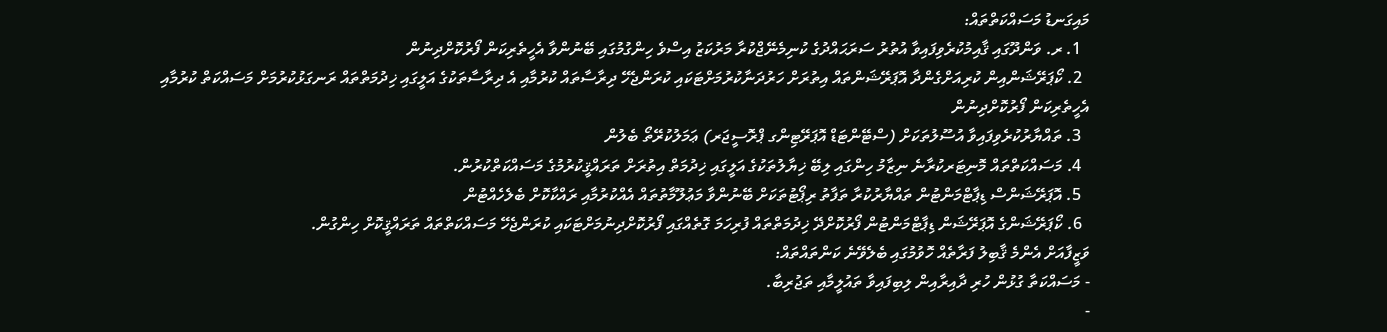މައިގަނޑު މަސައްކަތްތައް:
  1. ރ. ވަންދޫގައި ޤާއިމުކުރެވިފައިވާ އުތުރު ސަރަޙައްދުގެ ކުނިމެނޭޖްކުރާ މަރުކަޒު އިސްވެ ހިންގުމުގައި ބޭނުންވާ އެހީތެރިކަން ފޯރުކޮށްދިނުން
  2. ކޯޕަރޭޝަންއިން ކުރިއަށްގެންދާ އޮޕަރޭޝަންތައް އިތުރަށް ހަރުދަނާކުރުމަށްޓަކައި ކުރަންޖެހޭ ދިރާސާތައް ކުރުމާއި އެ ދިރާސާތަކުގެ އަލީގައި ޚިދުމަތްތައް ރަނގަޅުކުރުމަށް މަސައްކަތް ކުރުމާއި އެހީތެރިކަން ފޯރުކޮށްދިނުން
  3. ތައްޔާރުކުރެވިފައިވާ އުސޫލުތަކަށް (ސްޓޭންޓަޑް އޮޕަރޭޓިންގ ޕްރޮސީޖަރ) ޢަމަލުކުރޭތޯ ބެލުން
  4. މަސައްކަތްތައް މޮނިޓަރކުރާނެ ނިޒާމު ހިންގައި ލިބޭ ޚިޔާލުތަކުގެ އަލީގައި ޚިދުމަތް އިތުރަށް ތަރައްޤީކުރުމުގެ މަސައްކަތްކުރުން.
  5. އޮޕަރޭޝަންސް ޑިޕާޓްމަންޓުން ތައްޔާރުކުރާ ތަފާތު ރިޕޯޓުތަކަށް ބޭނުންވާ މަޢުލޫމާތުތައް އެއްކުރުމާއި ރައްކާކޮށް ބެލެހެއްޓުން
  6. ކޯޕަރޭޝަންގެ އޮޕަރޭޝަން ޑިޕާޓްމަންޓުން ފޯރުކޮށްދޭ ޚިދުމަތްތައް ފުރިހަމަ ގޮތެއްގައި ފޯރުކޮށްދިނުމަށްޓަކައި ކުރަންޖެހޭ މަސައްކަތްތައް ތަރައްޤީކޮށް ހިންގުން.
ވަޒީފާއަށް އެންމެ ޤާބިލު ފަރާތެއް ހޮވުމުގައި ބެލެވޭނެ ކަންތައްތައް:
- މަސައްކަތާ ގުޅުން ހުރި ދާއިރާއިން ލިބިފައިވާ ތައުލީމާއި ތަޖުރިބާ.
-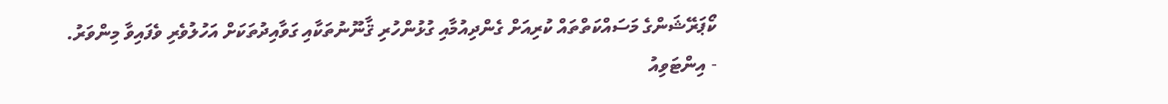ކޯޕަރޭޝަންގެ މަސައްކަތްތައް ކުރިއަށް ގެންދިއުމާއި ގުޅުންހުރި ޤާނޫނުތަކާއި ގަވާއިދުތަކަށް އަހުލުވެރި ވެފައިވާ މިންވަރު.
- އިންޓަވިއު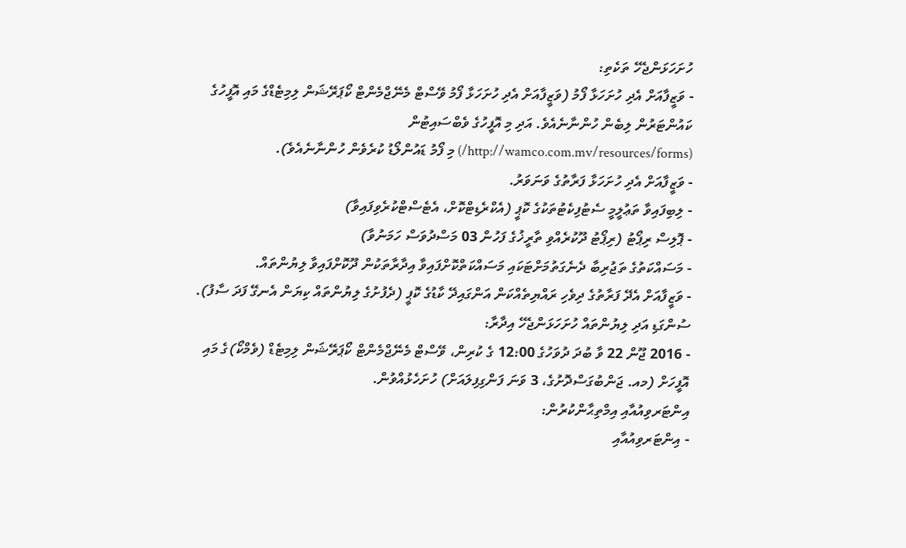ހުށަހަޅަންޖެހޭ ތަކެތި:
- ވަޒީފާއަށް އެދި ހުށަހަޅާ ފޯމު (ވަޒީފާއަށް އެދި ހުށަހަޅާ ފޯމު ވޭސްޓް މެނޭޖްމެންޓް ކޯޕަރޭޝަން ލިމިޓެޑްގެ މައި އޮފީހުގެ ކައުންޓަރުން ލިބެން ހުންނާނެއެވެ. އަދި މި އޮފީހުގެ ވެބްސައިޓުން (http://wamco.com.mv/resources/forms/) މި ފޯމު ޑައުންލޯޑު ކުރެވެން ހުންނާނެއެވެ).
- ވަޒީފާއަށް އެދި ހުށަހަޅާ ފަރާތުގެ ވަނަވަރު.
- ލިބިފައިވާ ތަޢުލީމީ ސެޓުފިކެޓުތަކުގެ ކޮޕީ (އެކްރެޑިޓްކޮށް، އެޓެސްޓްކުރެވިފައިވާ)
- ޕޮލިސް ރިޕޯޓު (ރިޕޯޓު ދޫކުރެއްވި ތާރީޚުގެ ފަހުން 03 މަސްދުވަސް ހަމަނުވާ)
- މަސައްކަތުގެ ތަޖުރިބާ ދެނެގަތުމަށްޓަކައި މަސައްކަތްކޮށްފައިވާ އިދާރާތަކުން ދޫކޮށްފައިވާ ލިޔުންތައް.
- ވަޒީފާއަށް އެދޭ ފަރާތުގެ ދިވެހި ރައްޔިތެއްކަން އަންގައިދޭ ކާޑުގެ ކޮޕީ (ދެފުށުގެ ލިޔުންތައް ކިޔަން އެނގޭ ފަދަ ސާފު).
ސުންގަޑި އަދި ލިޔުންތައް ހުށަހަޅަންޖެހޭ އިދާރާ:
- 2016 ޖޫން 22 ވާ ބުދަ ދުވަހުގެ 12:00 ގެ ކުރިން، ވޭސްޓް މެނޭޖްމެންޓް ކޯޕަރޭޝަން ލިމިޓެޑް (ވެމްކޯ)ގެ މައި އޮފީހަށް (މއ. ޖަންބުގަސްދޮށުގެ، 3 ވަނަ ފަންގިފިލައަށް) ހުށަހެޅުއްވުން.
އިންޓަރވިއުއާއި އިމްތިޙާންކުރުން:
- އިންޓަރވިއުއާއި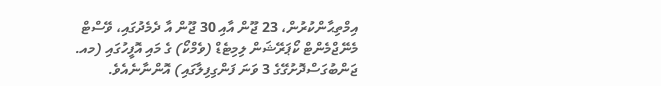އިމްތިޙާންކުރުން، 23 ޖޫން އާއި 30 ޖޫން އާ ދެމެދުގައި، ވޭސްޓް މެނޭޖްމެންޓް ކޯޕަރޭޝަން ލިމިޓެޑް (ވެމްކޯ) ގެ މައި އޮފީހުގައި (މއ. ޖަންބުގަސްދޮށުގޭގެ 3 ވަނަ ފަންގިފިލާގައި) އޮންނާނެއެވެ.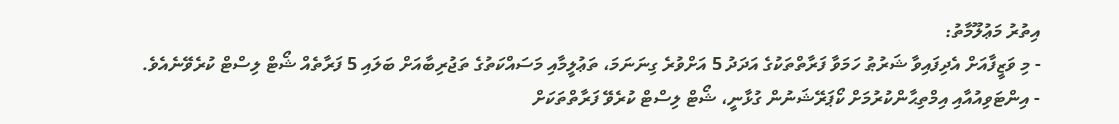އިތުރު މަޢުލޫމާތު:
- މި ވަޒީފާއަށް އެދިފައިވާ ޝަރުޠު ހަމަވާ ފަރާތްތަކުގެ އަދަދު 5 އަށްވުރެ ގިނަނަމަ، ތަޢުލީމާއި މަސައްކަތުގެ ތަޖުރިބާއަށް ބަލައި 5 ފަރާތެއް ޝޯޓް ލިސްޓް ކުރެވޭނެއެވެ.
- އިންޓަވިއުއާއި އިމްތިޙާންކުރުމަށް ކޯޕަރޭޝަނުން ގުޅާނީ، ޝޯޓް ލިސްޓް ކުރެވޭ ފަރާތްތަކަށް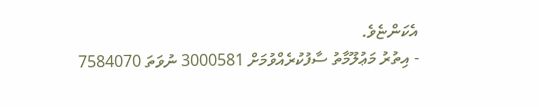އެކަންޏެވެ.
- އިތުރު މަޢުލޫމާތު ސާފުކުރެއްވުމަށް 3000581 ނުވަތަ 7584070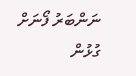ނަންބަރު ފޯނަށް ގުޅުން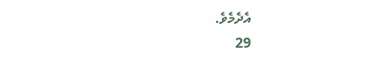އެދެމެވެ.
29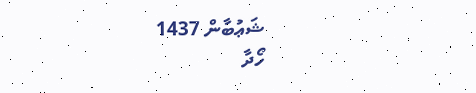ޝަޢުބާން 1437
ހޯދާ